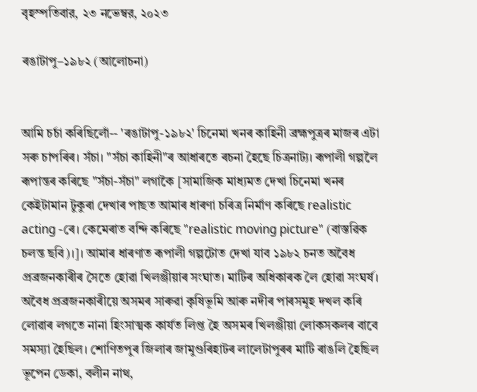বৃহস্পতিবার, ২৩ নভেম্বর, ২০২৩

ৰঙাটাপু–১৯৮২ (আলোচনা)


আমি চৰ্চা কৰিছিলোঁ-- 'ৰঙাটাপু-১৯৮২' চিনেমা খনৰ কাহিনী ব্রহ্মপুত্রৰ মাজৰ এটা সৰু চাপৰিৰ। সঁচা। "সঁচা কাহিনী"ৰ আধাৰতে ৰচনা হৈছে চিত্ৰনাট্য। ৰূপালী গল্পলৈ ৰূপান্তৰ কৰিছে "সঁচা-সঁচা" লগাকৈ [সামাজিক মাধ্যমত দেখা চিনেমা খনৰ কেইটামান টুকুৰা দেখাৰ পাছত আমাৰ ধাৰণা চৰিত্ৰ নিৰ্মাণ কৰিছে realistic acting -ৰে। কেমেৰাত বন্দি কৰিছে "realistic moving picture" (বাস্তৱিক চলন্ত ছবি)।]। আমাৰ ধাৰণাত ৰূপালী গল্পটোত দেখা যাব ১৯৮২ চনত অবৈধ প্রব্রজনকাৰীৰ সৈতে হোৱা খিলঞ্জীয়াৰ সংঘাত। মাটিৰ অধিকাৰক লৈ হোৱা সংঘর্ষ। অবৈধ প্রব্রজনকাৰীয়ে অসমৰ সাৰুৱা কৃষিভূমি আৰু নদীৰ পাৰসমূহ দখল কৰি লোৱাৰ লগতে নানা হিংসাত্মক কার্যত লিপ্ত হৈ অসমৰ খিলঞ্জীয়া লোকসকলৰ বাবে সমস্যা হৈছিল। শোণিতপুৰ জিলাৰ জামুগুৰিহাটৰ লালেটাপুৰৰ মাটি ৰাঙলি হৈছিল ভূপেন ডেকা, বলীন নাথ,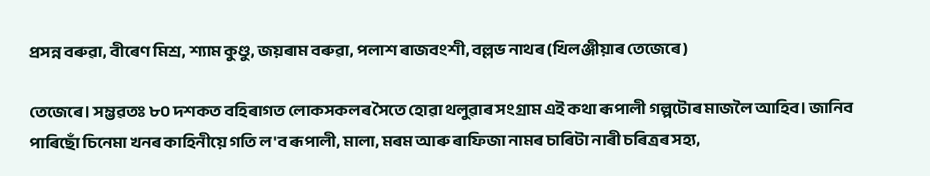প্ৰসন্ন বৰুৱা, বীৰেণ মিশ্ৰ, শ্যাম কুণ্ডু, জয়ৰাম বৰুৱা, পলাশ ৰাজবংশী, বল্লভ নাথৰ (খিলঞ্জীয়াৰ তেজেৰে)

তেজেৰে। সম্ভৱতঃ ৮০ দশকত বহিৰাগত লোকসকলৰ সৈতে হোৱা থলুৱাৰ সংগ্ৰাম এই কথা ৰূপালী গল্পটোৰ মাজলৈ আহিব। জানিব পাৰিছোঁ চিনেমা খনৰ কাহিনীয়ে গতি ল'ব ৰূপালী, মালা, মৰম আৰু ৰাফিজা নামৰ চাৰিটা নাৰী চৰিত্ৰৰ সহ্য,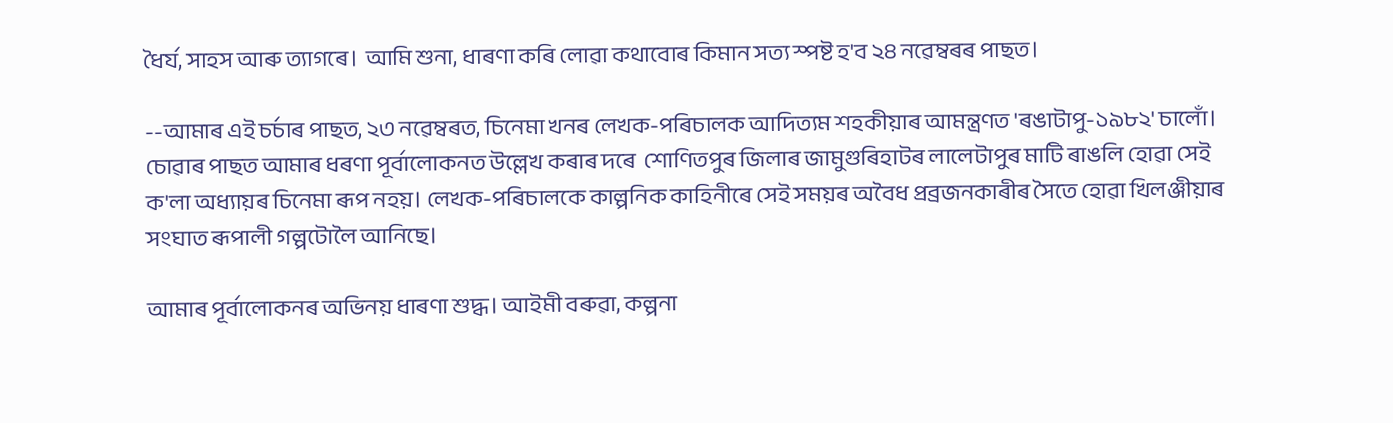ধৈর্য, সাহস আৰু ত্যাগৰে।  আমি শুনা, ধাৰণা কৰি লোৱা কথাবোৰ কিমান সত্য স্পষ্ট হ'ব ২৪ নৱেম্বৰৰ পাছত।

--আমাৰ এই চৰ্চাৰ পাছত, ২৩ নৱেম্বৰত, চিনেমা খনৰ লেখক-পৰিচালক আদিত্যম শহকীয়াৰ আমন্ত্ৰণত 'ৰঙাটাপু-১৯৮২' চালোঁ। চোৱাৰ পাছত আমাৰ ধৰণা পূৰ্বালোকনত উল্লেখ কৰাৰ দৰে  শোণিতপুৰ জিলাৰ জামুগুৰিহাটৰ লালেটাপুৰ মাটি ৰাঙলি হোৱা সেই ক'লা অধ্যায়ৰ চিনেমা ৰূপ নহয়। লেখক-পৰিচালকে কাল্পনিক কাহিনীৰে সেই সময়ৰ অবৈধ প্রব্রজনকাৰীৰ সৈতে হোৱা খিলঞ্জীয়াৰ সংঘাত ৰূপালী গল্পটোলৈ আনিছে।

আমাৰ পূৰ্বালোকনৰ অভিনয় ধাৰণা শুদ্ধ। আইমী বৰুৱা, কল্পনা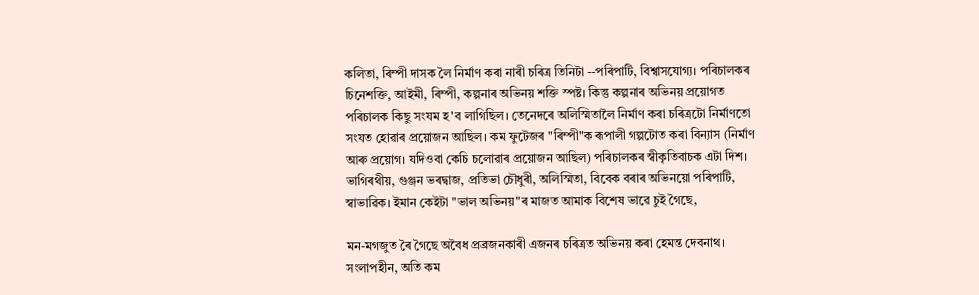কলিতা, ৰিম্পী দাসক লৈ নিৰ্মাণ কৰা নাৰী চৰিত্ৰ তিনিটা --পৰিপাটি, বিশ্বাসযোগ্য। পৰিচালকৰ চিনেশক্তি, আইমী, ৰিম্পী, কল্পনাৰ অভিনয় শক্তি স্পষ্ট। কিন্তু কল্পনাৰ অভিনয় প্ৰয়োগত পৰিচালক কিছু সংযম হ'ব লাগিছিল। তেনেদৰে অলিস্মিতালৈ নিৰ্মাণ কৰা চৰিত্ৰটো নিৰ্মাণতো সংযত হোৱাৰ প্ৰয়োজন আছিল। কম ফুটেজৰ "ৰিম্পী"ক ৰূপালী গল্পটোত কৰা বিন্যাস (নিৰ্মাণ আৰু প্ৰয়োগ। যদিওবা কেচি চলোৱাৰ প্ৰয়োজন আছিল) পৰিচালকৰ স্বীকৃতিবাচক এটা দিশ। ভাগিৰথীয়, গুঞ্জন ভৰদ্বাজ, প্ৰতিভা চৌধুৰী, অলিস্মিতা, বিবেক বৰাৰ অভিনয়ো পৰিপাটি, স্বাভাৱিক। ইমান কেইটা "ভাল অভিনয়"ৰ মাজত আমাক বিশেষ ভাৱে চুই গৈছে,

মন-মগজুত ৰৈ গৈছে অবৈধ প্রব্রজনকাৰী এজনৰ চৰিত্ৰত অভিনয় কৰা হেমন্ত দেবনাথ। সংলাপহীন, অতি কম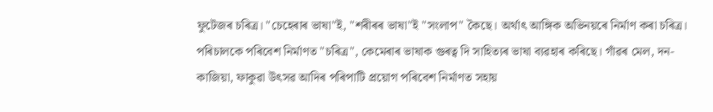ফুটেজৰ চৰিত্ৰ। "চেহেৰাৰ ভাষা"ই, "শৰীৰৰ ভাষা"ই "সংলাপ" কৈছে। অৰ্থাৎ আঙ্গিক অভিনয়ৰে নিৰ্মাণ কৰা চৰিত্ৰ।
পৰিচালকে পৰিবেশ নিৰ্মাণত "চৰিত্ৰ", কেমেৰাৰ ভাষাক গুৰত্ব দি সাহিত্যৰ ভাষা ব্যৱহাৰ কৰিছে। গাঁৱৰ মেল, দন-কাজিয়া, ফাকুৱা উৎসৱ আদিৰ পৰিপাটি প্ৰয়োগ পৰিবেশ নিৰ্মাণত সহায়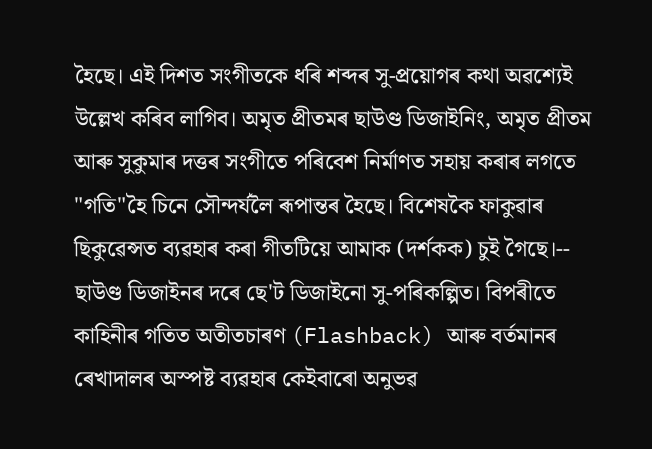হৈছে। এই দিশত সংগীতকে ধৰি শব্দৰ সু-প্ৰয়োগৰ কথা অৱশ্যেই উল্লেখ কৰিব লাগিব। অমৃত প্ৰীতমৰ ছাউণ্ড ডিজাইনিং, অমৃত প্ৰীতম আৰু সুকুমাৰ দত্তৰ সংগীতে পৰিবেশ নিৰ্মাণত সহায় কৰাৰ লগতে "গতি"হৈ চিনে সৌন্দৰ্যলৈ ৰূপান্তৰ হৈছে। বিশেষকৈ ফাকুৱাৰ ছিকুৱেন্সত ব্যৱহাৰ কৰা গীতটিয়ে আমাক (দৰ্শকক) চুই গৈছে।-- ছাউণ্ড ডিজাইনৰ দৰে ছে'ট ডিজাইনো সু-পৰিকল্পিত। বিপৰীতে কাহিনীৰ গতিত অতীতচাৰণ (Flashback) আৰু বৰ্তমানৰ ৰেখাদালৰ অস্পষ্ট ব্যৱহাৰ কেইবাৰো অনুভৱ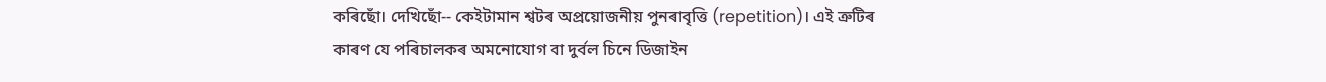কৰিছোঁ। দেখিছোঁ-- কেইটামান শ্বটৰ অপ্ৰয়োজনীয় পুনৰাবৃত্তি (repetition)। এই ত্ৰুটিৰ কাৰণ যে পৰিচালকৰ অমনোযোগ বা দুৰ্বল চিনে ডিজাইন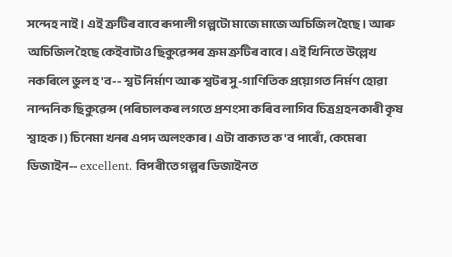সন্দেহ নাই। এই ত্ৰুটিৰ বাবে ৰূপালী গল্পটো মাজে মাজে অচিজিল হৈছে। আৰু অচিজিল হৈছে কেইবাটাও ছিকুৱেন্সৰ ক্ৰম ত্ৰুটিৰ বাবে। এই খিনিতে উল্লেখ নকৰিলে ভুল হ'ব-- শ্বট নিৰ্মাণ আৰু শ্বটৰ সু-গাণিতিক প্ৰয়োগত নিৰ্মণ হোৱা নান্দনিক ছিকুৱেন্স (পৰিচালকৰ লগতে প্ৰশংসা কৰিব লাগিব চিত্ৰগ্ৰহনকাৰী কৃষ শ্বাহক।) চিনেমা খনৰ এপদ অলংকাৰ। এটা বাক্যত ক'ব পাৰোঁ, কেমেৰা ডিজাইন-- excellent. বিপৰীতে গল্পৰ ডিজাইনত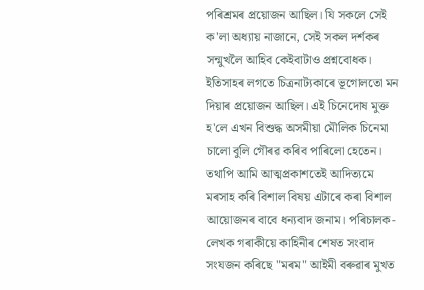পৰিশ্ৰমৰ প্ৰয়োজন আছিল। যি সকলে সেই ক'লা অধ্যায় নাজানে, সেই সকল দৰ্শকৰ সন্মুখলৈ আহিব কেইবাটাও প্ৰশ্নবোধক। ইতিসাহৰ লগতে চিত্ৰনাট্যকাৰে ভূগোলতো মন দিয়াৰ প্ৰয়োজন আছিল। এই চিনেদোষ মুক্ত হ'লে এখন বিশুদ্ধ অসমীয়া মৌলিক চিনেমা চালো বুলি গৌৰৱ কৰিব পাৰিলো হেতেন। তথাপি আমি আত্মপ্ৰকাশতেই আদিত্যমে মৰসাহ কৰি বিশাল বিষয় এটাৰে কৰা বিশাল আয়োজনৰ বাবে ধন্যবাদ জনাম। পৰিচালক-লেখক গৰাকীয়ে কাহিনীৰ শেষত সংবাদ সংযজন কৰিছে "মৰম" আইমী বৰুৱাৰ মুখত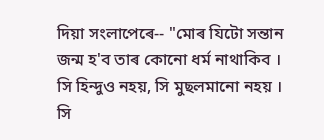দিয়া সংলাপেৰে-- "মোৰ যিটো সন্তান জন্ম হ'ব তাৰ কোনো ধৰ্ম নাথাকিব । সি হিন্দুও নহয়, সি মুছলমানো নহয় । সি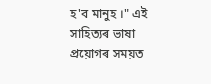হ'ব মানুহ ।" এই সাহিত্যৰ ভাষা প্ৰয়োগৰ সময়ত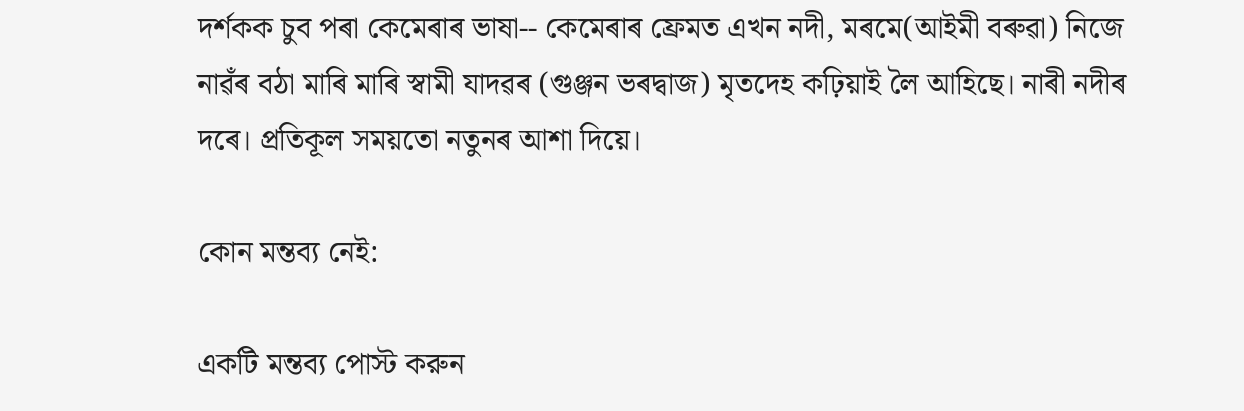দৰ্শকক চুব পৰা কেমেৰাৰ ভাষা-- কেমেৰাৰ ফ্ৰেমত এখন নদী, মৰমে(আইমী বৰুৱা) নিজে নাৱঁৰ বঠা মাৰি মাৰি স্বামী যাদৱৰ (গুঞ্জন ভৰদ্বাজ) মৃতদেহ কঢ়িয়াই লৈ আহিছে। নাৰী নদীৰ দৰে। প্রতিকূল সময়তো নতুনৰ আশা দিয়ে।

কোন মন্তব্য নেই:

একটি মন্তব্য পোস্ট করুন